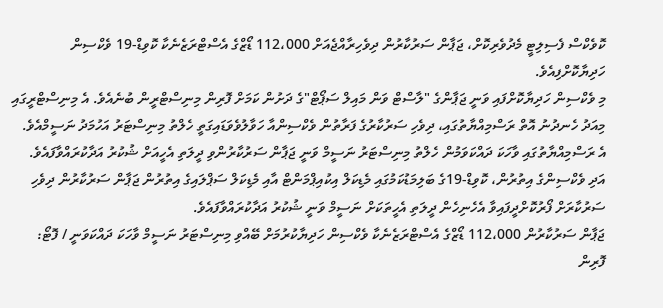ކޮވެކްސް ފެސިލިޓީ މެދުވެރިކޮށް، ޖަޕާން ސަރުކާރުން ދިވެހިރާއްޖެއަށް 112،000 ޑޯޒްގެ އެސްޓްރަޒެނެކާ ކޮވިޑް-19 ވެކްސިން ހަދިޔާކޮށްފިއެވެ.
މި ވެކްސިން ހަދިޔާކޮށްފައި ވަނީ ޖަޕާންގެ "ލާސްޓް ވަން މައިލް ސަޕޯޓް"ގެ ދަށުން ކަމަށް ފޮރިން މިނިސްޓްރީން ބުނެއެވެ. އެ މިނިސްޓްރީގައި މިއަދު ހެނދުނު އޮތް ރަސްމިއްޔާތުގައި، ދިވެހި ސަރުކާރުގެ ފަރާތުން ވެކްސިންއާ ހަވާލުވެވަޑައިގަތީ ހެލްތު މިނިސްޓަރު އަހުމަދު ނަސީމްއެވެ.
އެ ރަސްމިއްޔާތުގައި ވާހަކަ ދައްކަވަމުން ހެލްތު މިނިސްޓަރު ނަސީމް ވަނީ ޖަޕާން ސަރުކާރުންވި ދީލަތި އެހީއަށް ޝުކުރު އަދާކުރައްވާފައެވެ. އަދި ވެކްސިންގެ އިތުރުން، ކޮވިޑް-19ގެ ބަލިމަޑުކަމުގައި މެޑިކަލް އިކުއިޕްމަންޓް އާއި މެޑިކަލް ސަޕްލައިގެ އިތުރުން ޖަޕާން ސަރުކާރުން ދިވެހި ސަރުކާރަށް ފޯރުކޮށްދީފައިވާ އެހެނިހެން ދީލަތި އެހީތަކަށް ނަސީމް ވަނީ ޝުކުރު އަދާކުރައްވާފައެވެ.
ޖަޕާން ސަރުކާރުން 112،000 ޑޯޒްގެ އެސްޓްރަޒެނެކާ ވެކްސިން ހަދިޔާކުރުމަށް ބޭއްވި މިނިސްޓަރު ނަސީމް ވާހަކަ ދައްކަވަނީ / ފޮޓޯ: ފޮރިން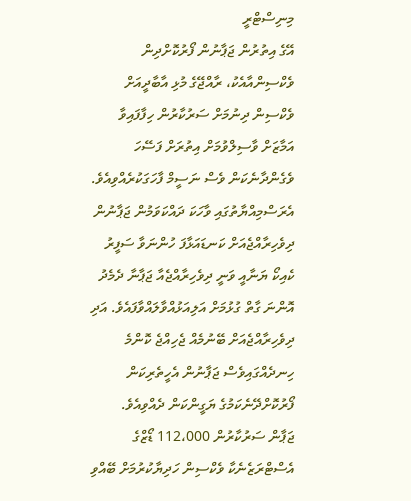މިނިސްޓްރީ
އޭގެ އިތުރުން ޖަޕާނުން ފޯރުކޮށްދިން ވެކްސިންއާއެކު، ރާއްޖޭގެ މުޅި އާބާދީއަށް ވެކްސިން ދިނުމަށް ސަރުކާރުން ހިފާފައިވާ އަމާޒަށް ވާސިލްވުމަށް އިތުރަށް ފަސޭހަ ވެގެންދާނެކަން ވެސް ނަސީމް ފާހަގަކުރެއްވިއެވެ.
އެރަސްމިއްޔާތުގައި ވާހަކަ ދައްކަވަމުން ޖަޕާނުން ދިވެހިރާއްޖެއަށް ކަނޑައަޅާފަ ހުންނަވާ ސަފީރު ކެއިކޯ ޔަނާއީ ވަނީ ދިވެހިރާއްޖެއާ ޖަޕާނާ ދެމެދު އޮންނަ ގާތް ގުޅުމަށް އަލިއަޅުއްވާލައްވާފައެވެ. އަދި ދިވެހިރާއްޖެއަށް ބޭނުމެއް ޖެހިއްޖެ ކޮންމެ ހިނދެއްގައިވެސް ޖަޕާނުން އެހީތެރިކަން ފޯރުކޮށްދޭނެކަމުގެ ޔަގީންކަން ދެއްވިއެވެ.
ޖަޕާން ސަރުކާރުން 112،000 ޑޯޒްގެ އެސްޓްރަޒެނެކާ ވެކްސިން ހަދިޔާކުރުމަށް ބޭއްވި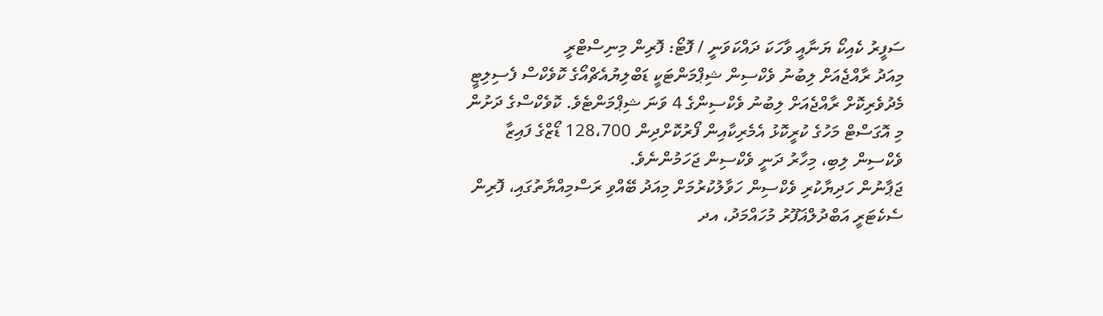ސަފީރު ކެއިކޯ ޔަނާއީ ވާހަކަ ދައްކަވަނީ / ފޮޓޯ: ފޮރިން މިނިސްޓްރީ
މިއަދު ރާއްޖެއަށް ލިބުނު ވެކްސިން ޝިޕްމަންޓަކީ ޑަބްލިޔުއެޗްއޯގެ ކޮވެކްސް ފެސިލިޓީ މެދުވެރިކޮށް ރާއްޖެއަށް ލިބުނު ވެކްސިންގެ 4 ވަނަ ޝިޕްމަންޓެވެ. ކޮވެކްސްގެ ދަށުން މި އޮގަސްޓް މަހުގެ ކުރީކޮޅު އެމެރިކާއިން ފޯރުކޮށްދިން 128،700 ޑޯޒްގެ ފައިޒާ ވެކްސިން ލިބި، މިހާރު ދަނީ ވެކްސިން ޖަހަމުންނެވެ.
ޖަޕާނުން ހަދިޔާކުރި ވެކްސިން ހަވާލުކުރުމަށް މިއަދު ބޭއްވި ރަސްމިއްޔާތުގައި، ފޮރިން ސެކެޓަރީ އަބްދުލްޣަފޫރު މުހައްމަދު، އދ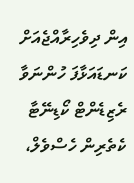އިން ދިވެހިރާއްޖެއަށް ކަނޑައަޅާފަ ހުންނަވާ ރެޒިޑެންޓް ކޯޑިނޭޓާ ކެތެރިން ހެސްވެލް،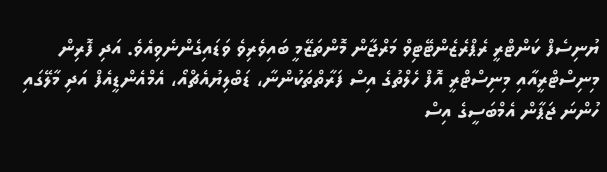ޔުނިސެފް ކަންޓްރީ ރެޕްރެޒެންޓޭޓިވް މަރްޖާން މޮންތަޒޭމީ ބައިވެރިވެ ވަޑައިގެންނެވިއެވެ. އަދި ފޮރިން މިނިސްޓްރީއާއި މިނިސްޓްރީ އޮފް ހެލްތުގެ އިސް ފަރާތްތަކުންނާ، ޑަބްލިޔުއެޗްއޯ، އެމްއެންޑީއެފް އަދި މާލޭގައި ހުންނަ ޖަޕާން އެމްބަސީގެ އިސް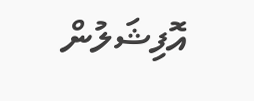އޮފިޝަލުން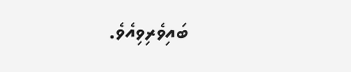ބައިވެރިވިއެވެ.